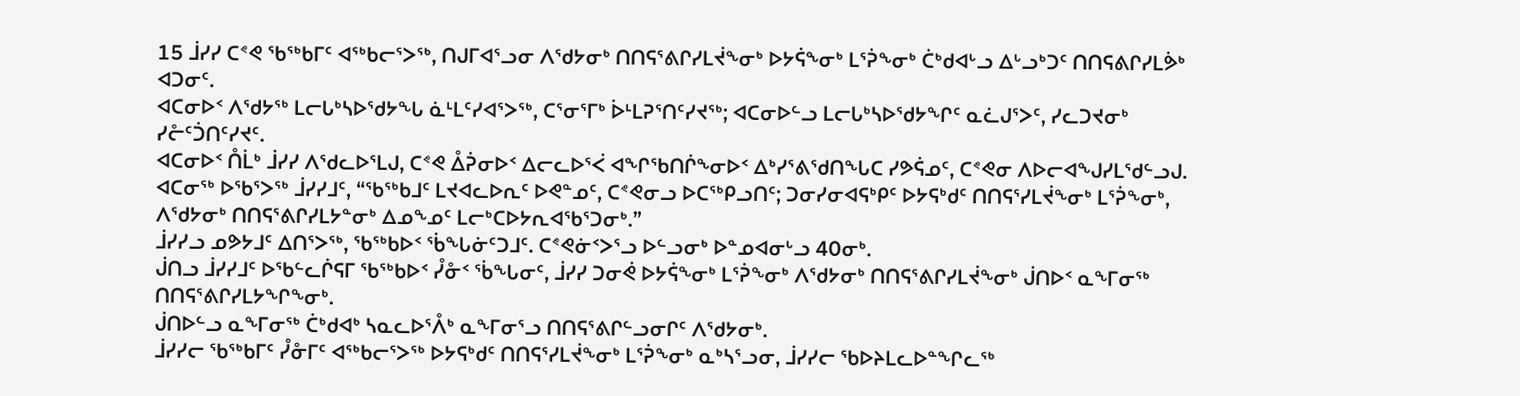15 ᒨᓯᓯ ᑕᕝᕙ ᖃᖅᑲᒥᑦ ᐊᖅᑲᓕᕐᐳᖅ, ᑎᒍᒥᐊᕐᓗᓂ ᐱᖁᔭᓂᒃ ᑎᑎᕋᕐᕕᒋᓯᒪᔫᖕᓂᒃ ᐅᔭᕌᖕᓂᒃ ᒪᕐᕉᖕᓂᒃ ᑖᒃᑯᐊᒡᓗ ᐃᒡᓗᒃᑐᑦ ᑎᑎᕋᕕᒋᓯᒪᕘᒃ ᐊᑐᓂᑦ.
ᐊᑕᓂᐅᑉ ᐱᖁᔭᖅ ᒪᓕᒐᒃᓴᐅᖁᔭᖓ ᓈᒻᒪᑦᓯᐊᕐᐳᖅ, ᑕᕐᓂᕐᒥᒃ ᐆᒻᒪᕈᕐᑎᑦᓯᔪᖅ; ᐊᑕᓂᐅᓪᓗ ᒪᓕᒐᒃᓴᐅᖁᔭᖏᑦ ᓇᓛᒍᕐᐳᑦ, ᓯᓚᑐᔪᓂᒃ ᓯᓔᑦᑑᑎᑦᓯᔪᑦ.
ᐊᑕᓂᐅᑉ ᑍᒫᒃ ᒨᓯᓯ ᐱᖁᓚᐅᕐᒪᒍ, ᑕᕝᕙ ᐂᕉᓂᐅᑉ ᐃᓕᓚᐅᕐᐹ ᐊᖏᖃᑎᒌᖕᓂᐅᑉ ᐃᒃᓯᕐᕕᖁᑎᖓᑕ ᓯᕗᕌᓄᑦ, ᑕᕝᕙᓂ ᐱᐅᓕᐊᖑᓯᒪᖁᓪᓗᒍ.
ᐊᑕᓂᖅ ᐅᖃᕐᐳᖅ ᒨᓯᓯᒧᑦ, “ᖃᖅᑲᒧᑦ ᒪᔪᐊᓚᐅᕆᑦ ᐅᕙᓐᓄᑦ, ᑕᕝᕙᓂᓗ ᐅᑕᖅᑭᓗᑎᑦ; ᑐᓂᓯᓂᐊᕋᒃᑭᑦ ᐅᔭᕋᒃᑯᑦ ᑎᑎᕋᕐᓯᒪᔫᖕᓂᒃ ᒪᕐᕉᖕᓂᒃ, ᐱᖁᔭᓂᒃ ᑎᑎᕋᕐᕕᒋᓯᒪᔭᓐᓂᒃ ᐃᓄᖕᓄᑦ ᒪᓕᒃᑕᐅᔭᕆᐊᖃᕐᑐᓂᒃ.”
ᒨᓯᓯᓗ ᓄᕗᔭᒧᑦ ᐃᑎᕐᐳᖅ, ᖃᖅᑲᐅᑉ ᖄᖓᓃᑦᑐᒧᑦ. ᑕᕝᕙᓃᑉᐳᕐᓗ ᐅᓪᓗᓂᒃ ᐅᓐᓄᐊᓂᒡᓗ 40ᓂᒃ.
ᒎᑎᓗ ᒨᓯᓯᒧᑦ ᐅᖃᓪᓚᒌᕋᒥ ᖃᖅᑲᐅᑉ ᓮᓁᑉ ᖄᖓᓂᑦ, ᒨᓯᓯ ᑐᓂᕚ ᐅᔭᕌᖕᓂᒃ ᒪᕐᕉᖕᓂᒃ ᐱᖁᔭᓂᒃ ᑎᑎᕋᕐᕕᒋᓯᒪᔫᖕᓂᒃ ᒎᑎᐅᑉ ᓇᖕᒥᓂᖅ ᑎᑎᕋᕐᕕᒋᓯᒪᔭᖏᖕᓂᒃ.
ᒎᑎᐅᓪᓗ ᓇᖕᒥᓂᖅ ᑖᒃᑯᐊᒃ ᓴᓇᓚᐅᕐᐰᒃ ᓇᖕᒥᓂᕐᓗ ᑎᑎᕋᕐᕕᒋᓪᓗᓂᒋᑦ ᐱᖁᔭᓂᒃ.
ᒨᓯᓯᓕ ᖃᖅᑲᒥᑦ ᓮᓁᒥᑦ ᐊᖅᑲᓕᕐᐳᖅ ᐅᔭᕋᒃᑯᑦ ᑎᑎᕋᕐᓯᒪᔫᖕᓂᒃ ᒪᕐᕉᖕᓂᒃ ᓇᒃᓴᕐᓗᓂ, ᒨᓯᓯᓕ ᖃᐅᔨᒪᓚᐅᓐᖏᓚᖅ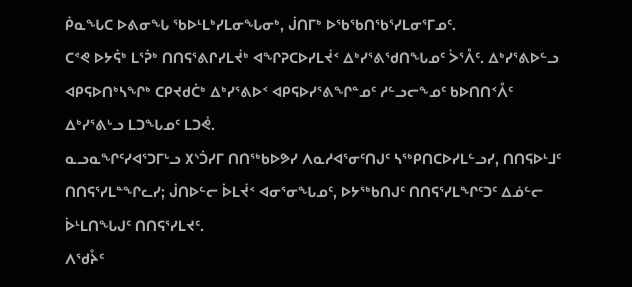ᑮᓇᖓᑕ ᐅᕕᓂᖓ ᖃᐅᒻᒪᒃᓯᒪᓂᖓᓂᒃ, ᒎᑎᒥᒃ ᐅᖃᖃᑎᖃᕐᓯᒪᓂᕐᒥᓄᑦ.
ᑕᕝᕙ ᐅᔭᕌᒃ ᒪᕐᕉᒃ ᑎᑎᕋᕐᕕᒋᓯᒪᔫᒃ ᐊᖏᕈᑕᐅᓯᒪᔫᑉ ᐃᒃᓯᕐᕕᖁᑎᖓᓄᑦ ᐴᕐᐰᑦ. ᐃᒃᓯᕐᕕᐅᓪᓗ ᐊᑭᕋᐅᑎᒃᓴᖏᒃ ᑕᑭᔪᑯᑖᒃ ᐃᒃᓯᕐᕕᐅᑉ ᐊᑭᕋᐅᓯᕐᕕᖏᓐᓄᑦ ᓱᓪᓗᓕᖕᓄᑦ ᑲᐅᑎᑎᑉᐰᑦ ᐃᒃᓯᕐᕕᒡᓗ ᒪᑐᖓᓄᑦ ᒪᑐᕚ.
ᓇᓗᓇᖏᑦᓯᐊᕐᑐᒥᒡᓗ ᙭ᔅᑑᓯᒥ ᑎᑎᖅᑲᐅᕗᓯ ᐱᓇᓱᐊᕐᓂᑦᑎᒍᑦ ᓴᖅᑭᑎᑕᐅᓯᒪᓪᓗᓯ, ᑎᑎᕋᐅᒻᒧᑦ ᑎᑎᕋᕐᓯᒪᓐᖏᓚᓯ; ᒎᑎᐅᓪᓕ ᐆᒪᔫᑉ ᐊᓂᕐᓂᖓᓄᑦ, ᐅᔭᖅᑲᑎᒍᑦ ᑎᑎᕋᕐᓯᒪᖏᑦᑐᑦ ᐃᓅᓪᓕ ᐆᒻᒪᑎᖓᒍᑦ ᑎᑎᕋᕐᓯᒪᔪᑦ.
ᐱᖁᔧᑦ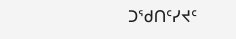ᑐᖁᑎᑦᓯᔪᑦ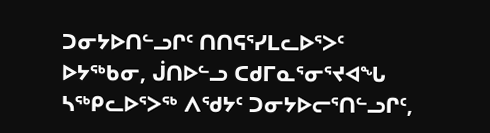ᑐᓂᔭᐅᑎᓪᓗᒋᑦ ᑎᑎᕋᕐᓯᒪᓚᐅᕐᐳᑦ ᐅᔭᖅᑲᓂ, ᒎᑎᐅᓪᓗ ᑕᑯᒥᓇᕐᓂᕐᔪᐊᖓ ᓴᖅᑭᓚᐅᕐᐳᖅ ᐱᖁᔭᑦ ᑐᓂᔭᐅᓕᕐᑎᓪᓗᒋᑦ,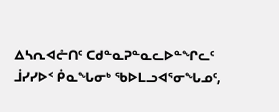ᐃᓴᕆᐊᓔᑎᑦ ᑕᑯᓐᓇᕈᓐᓇᓚᐅᓐᖏᓚᑦ ᒨᓯᓯᐅᑉ ᑮᓇᖓᓂᒃ ᖃᐅᒪᓗᐊᕐᓂᖓᓄᑦ,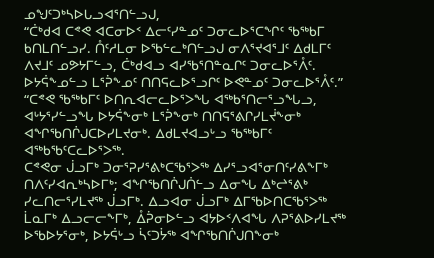ᓄᖑᑦᑐᒃᓴᐅᒐᓗᐊᕐᑎᓪᓗᒍ,
“ᑖᒃᑯᐊ ᑕᕝᕙ ᐊᑕᓂᐅᑉ ᐃᓕᑦᓯᓐᓄᑦ ᑐᓂᓚᐅᕐᑕᖏᑦ ᖃᖅᑲᒥ ᑲᑎᒪᑎᓪᓗᓯ. ᑍᑦᓱᒪᓂ ᐅᖃᓪᓚᒃᑎᓪᓗᒍ ᓂᐱᕐᔪᐊᕐᒧᑦ ᐃᑯᒪᒥᑦ ᐱᔪᒧᑦ ᓄᕗᔭᒥᓪᓗ, ᑖᒃᑯᐊᓗ ᐊᓯᖃᕐᑎᓐᓇᒋᑦ ᑐᓂᓚᐅᕐᐰᑦ. ᐅᔭᕌᖕᓄᓪᓗ ᒪᕐᕉᖕᓄᑦ ᑎᑎᕋᓚᐅᕐᓗᒋᑦ ᐅᕙᓐᓄᑦ ᑐᓂᓚᐅᕐᐰᑦ.”
“ᑕᕝᕙ ᖃᖅᑲᒥᑦ ᐅᑎᕆᐊᓕᓚᐅᕐᐳᖓ ᐊᖅᑲᕐᑎᓕᕐᓗᖓᓗ, ᐊᒡᔭᕐᓯᓪᓗᖓ ᐅᔭᕌᖕᓂᒃ ᒪᕐᕉᖕᓂᒃ ᑎᑎᕋᕐᕕᒋᓯᒪᔫᖕᓂᒃ ᐊᖏᖃᑎᒌᒍᑕᐅᓯᒪᔪᓂᒃ. ᐃᑯᒪᔪᐊᓗᒡᓗ ᖃᖅᑲᒥᑦ ᐊᖅᑲᖃᑦᑕᓚᐅᕐᐳᖅ.
ᑕᕝᕙᓂ ᒎᓗᒥᒃ ᑐᓂᕐᕈᓯᕐᕕᒃᑕᖃᕐᐳᖅ ᐃᓯᕐᓗᐊᕐᓂᑎᑦᓯᕕᖕᒥᒃ ᑎᐱᑦᓯᐊᕆᒃᓴᐅᒥᒃ; ᐊᖏᖃᑎᒌᒍᑏᓪᓗ ᐃᓂᖓ ᐃᒃᖠᕐᕕᒃ ᓯᓚᑎᓕᕐᓯᒪᔪᖅ ᒎᓗᒥᒃ. ᐃᓗᐊᓂ ᒎᓗᒥᒃ ᐃᒥᖃᐅᑎᑕᖃᕐᐳᖅ ᒫᓇᒥᒃ ᐃᓗᓕᓕᖕᒥᒃ, ᐂᕉᓂᐅᓪᓗ ᐊᔭᐅᑉᐱᐊᖓ ᐱᕈᕐᕕᐅᓯᒪᔪᖅ ᐅᖃᐅᔭᕐᓂᒃ, ᐅᔭᕌᒡᓗ ᓵᑦᑐᔮᖅ ᐊᖏᖃᑎᒌᒍᑎᖕᓂᒃ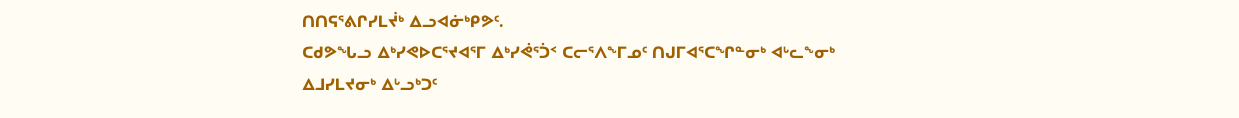ᑎᑎᕋᕐᕕᒋᓯᒪᔫᒃ ᐃᓗᐊᓃᒃᑭᕗᑦ.
ᑕᑯᕗᖓᓗ ᐃᒃᓯᕙᐅᑕᕐᔪᐊᕐᒥ ᐃᒃᓯᕚᕐᑑᑉ ᑕᓕᕐᐱᖕᒥᓄᑦ ᑎᒍᒥᐊᕐᑕᖏᓐᓂᒃ ᐊᒡᓚᖕᓂᒃ ᐃᒧᓯᒪᔪᓂᒃ ᐃᒡᓗᒃᑐᑦ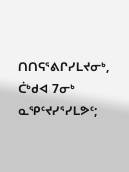ᑎᑎᕋᕐᕕᒋᓯᒪᔪᓂᒃ, ᑖᒃᑯᐊ 7ᓂᒃ ᓇᕿᑦᔪᓯᕐᓯᒪᕗᑦ;